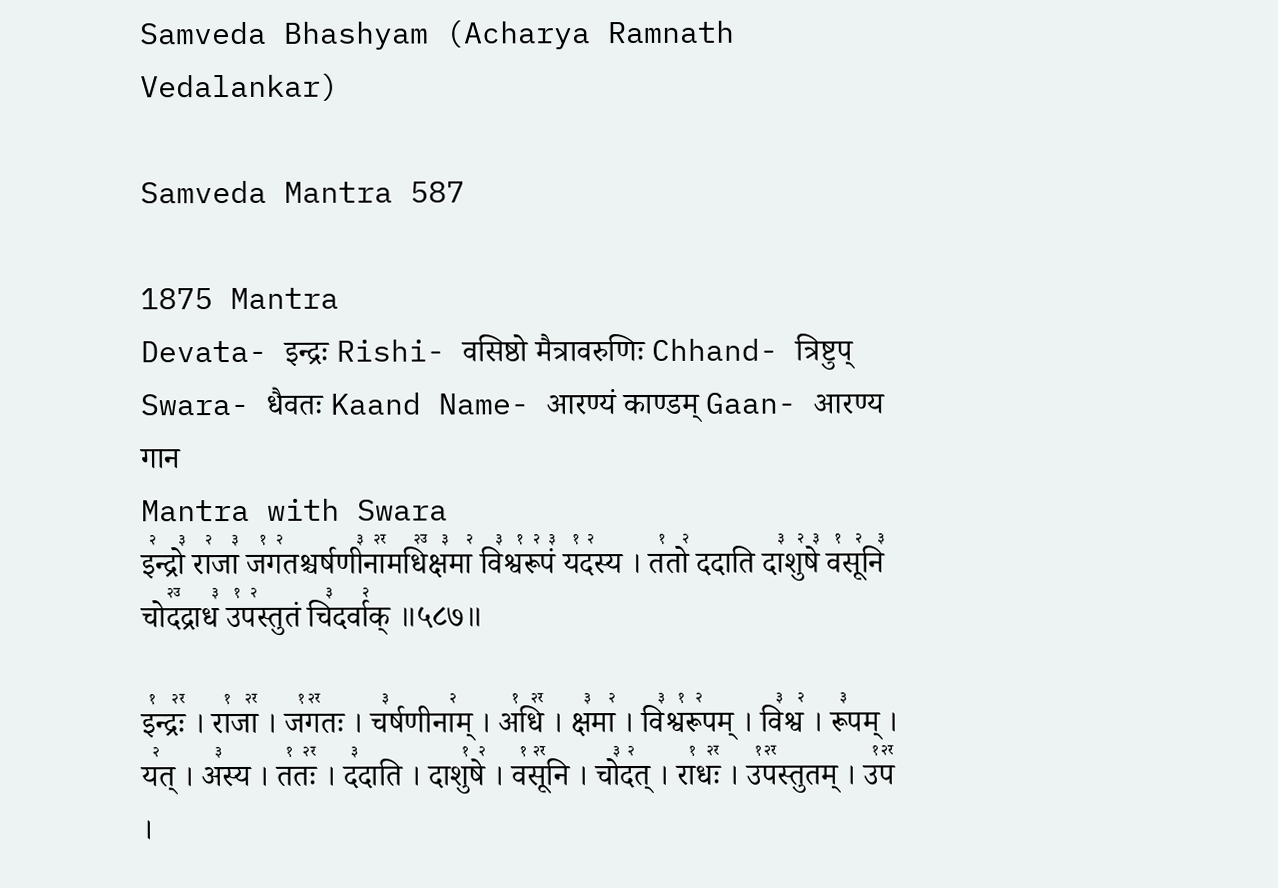Samveda Bhashyam (Acharya Ramnath Vedalankar)

Samveda Mantra 587

1875 Mantra
Devata- इन्द्रः Rishi- वसिष्ठो मैत्रावरुणिः Chhand- त्रिष्टुप् Swara- धैवतः Kaand Name- आरण्यं काण्डम् Gaan- आरण्य गान
Mantra with Swara
इ꣢न्द्रो꣣ रा꣢जा꣣ ज꣡ग꣢तश्चर्षणी꣣ना꣢꣯मधि꣢꣫क्ष꣣मा꣢ वि꣣श्व꣡रू꣢पं꣣ य꣡द꣢स्य । त꣡तो꣢ ददाति दा꣣शु꣢षे꣣ व꣡सू꣢नि꣣ चोद꣢꣫द्राध꣣ उ꣡प꣢स्तुतं चि꣣दर्वा꣢क् ॥५८७॥

इ꣡न्द्रः꣢꣯ । रा꣡जा꣢꣯ । ज꣡ग꣢꣯तः । च꣣र्षणीना꣢म् । अ꣡धि꣢꣯ । क्ष꣣मा꣢ । वि꣣श्व꣡रू꣢पम् । वि꣣श्व꣢ । रू꣣पम् । य꣢त् । अ꣣स्य । त꣡तः꣢꣯ । द꣣दाति । दाशु꣡षे꣢ । व꣡सू꣢꣯नि । चो꣣द꣢त् । रा꣡धः꣢꣯ । उ꣡प꣢꣯स्तुतम् । उ꣡प꣢꣯ ।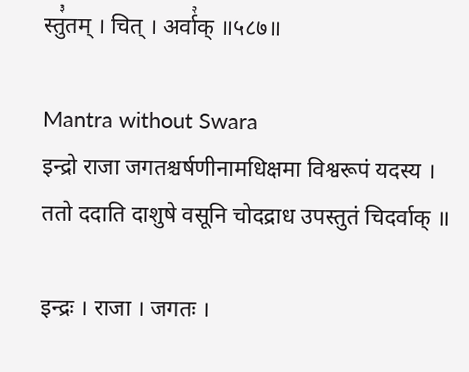स्तु꣣तम् । चित् । अर्वा꣢क् ॥५८७॥

Mantra without Swara
इन्द्रो राजा जगतश्चर्षणीनामधिक्षमा विश्वरूपं यदस्य । ततो ददाति दाशुषे वसूनि चोदद्राध उपस्तुतं चिदर्वाक् ॥

इन्द्रः । राजा । जगतः ।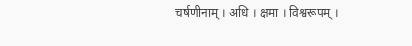चर्षणीनाम् । अधि । क्षमा । विश्वरूपम् ।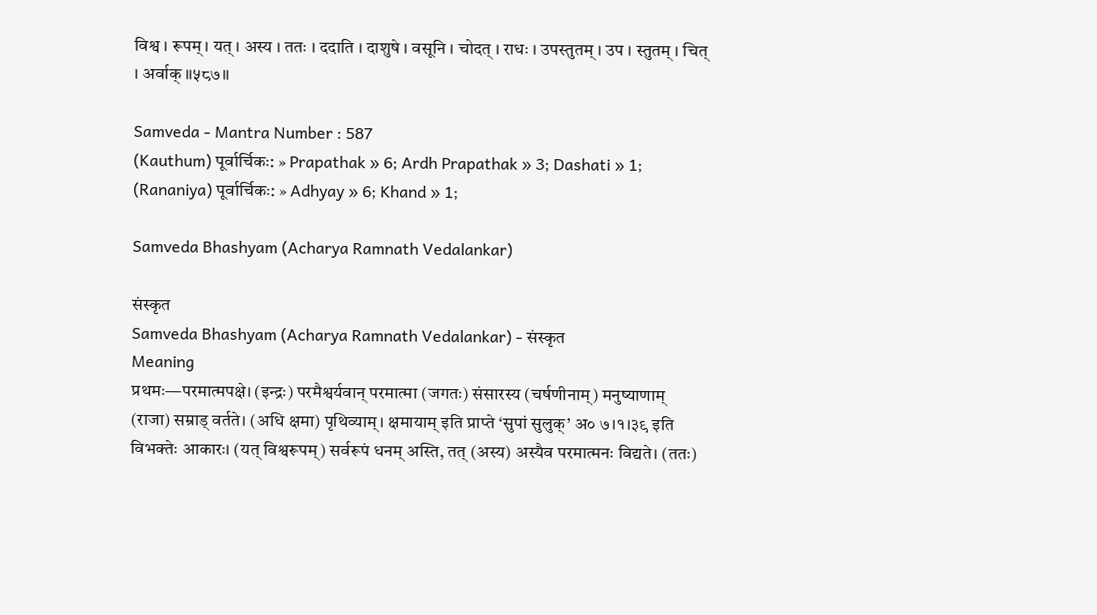विश्व । रूपम् । यत् । अस्य । ततः । ददाति । दाशुषे । वसूनि । चोदत् । राधः । उपस्तुतम् । उप । स्तुतम् । चित् । अर्वाक् ॥५८७॥

Samveda - Mantra Number : 587
(Kauthum) पूर्वार्चिकः: » Prapathak » 6; Ardh Prapathak » 3; Dashati » 1;
(Rananiya) पूर्वार्चिकः: » Adhyay » 6; Khand » 1;

Samveda Bhashyam (Acharya Ramnath Vedalankar)

संस्कृत
Samveda Bhashyam (Acharya Ramnath Vedalankar) - संस्कृत
Meaning
प्रथमः—परमात्मपक्षे। (इन्द्रः) परमैश्वर्यवान् परमात्मा (जगतः) संसारस्य (चर्षणीनाम्) मनुष्याणाम् (राजा) सम्राड् वर्तते। (अधि क्षमा) पृथिव्याम्। क्षमायाम् इति प्राप्ते ‘सुपां सुलुक्’ अ० ७।१।३९ इति विभक्तेः आकारः। (यत् विश्वरूपम्) सर्वरूपं धनम् अस्ति, तत् (अस्य) अस्यैव परमात्मनः विद्यते। (ततः)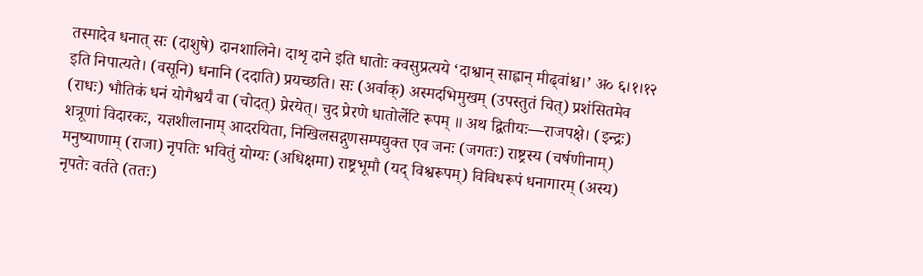तस्मादेव धनात् सः (दाशुषे) दानशालिने। दाशृ दाने इति धातोः क्वसुप्रत्यये ‘दाश्वान् साह्वान् मीढ्वांश्च।’ अ० ६।१।१२ इति निपात्यते। (वसूनि) धनानि (ददाति) प्रयच्छति। सः (अर्वाक्) अस्मदभिमुखम् (उपस्तुतं चित्) प्रशंसितमेव (राधः) भौतिकं धनं योगैश्वर्यं वा (चोदत्) प्रेरयेत्। चुद प्रेरणे धातोर्लेटि रूपम् ॥ अथ द्वितीयः—राजपक्षे। (इन्द्रः) शत्रूणां विदारकः, यज्ञशीलानाम् आदरयिता, निखिलसद्गुणसम्पद्युक्त एव जनः (जगतः) राष्ट्रस्य (चर्षणीनाम्) मनुष्याणाम् (राजा) नृपतिः भवितुं योग्यः (अधिक्षमा) राष्ट्रभूमौ (यद् विश्वरूपम्) विविधरूपं धनागारम् (अस्य) नृपतेः वर्तते (ततः)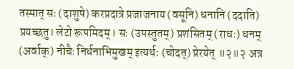तस्मात् सः (दाशुषे) करप्रदात्रे प्रजाजनाय (वसूनि) धनानि (ददाति) प्रयच्छतु। लेटो रूपमिदम्। सः (उपस्तुतम्) प्रशंसितम् (राधः) धनम् (अर्वाक्) नीचैः निर्धनाभिमुखम् इत्यर्थः (चोदत्) प्रेरयेत् ॥२॥२ अत्र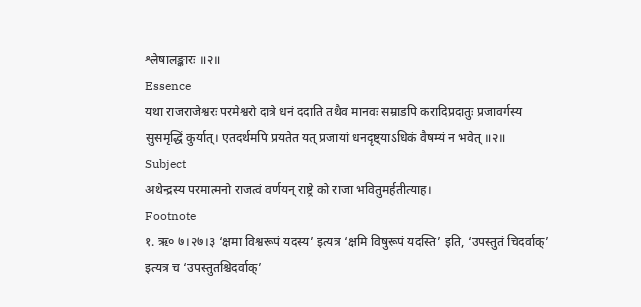श्लेषालङ्कारः ॥२॥
Essence
यथा राजराजेश्वरः परमेश्वरो दात्रे धनं ददाति तथैव मानवः सम्राडपि करादिप्रदातुः प्रजावर्गस्य सुसमृद्धिं कुर्यात्। एतदर्थमपि प्रयतेत यत् प्रजायां धनदृष्ट्याऽधिकं वैषम्यं न भवेत् ॥२॥
Subject
अथेन्द्रस्य परमात्मनो राजत्वं वर्णयन् राष्ट्रे को राजा भवितुमर्हतीत्याह।
Footnote
१. ऋ० ७।२७।३ ‘क्षमा विश्वरूपं यदस्य’ इत्यत्र ‘क्षमि विषुरूपं यदस्ति’ इति, ‘उपस्तुतं चिदर्वाक्’ इत्यत्र च ‘उपस्तुतश्चिदर्वाक्’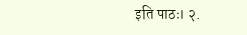इति पाठः। २.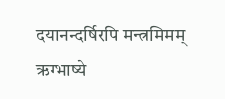दयानन्दर्षिरपि मन्त्रमिमम् ऋग्भाष्ये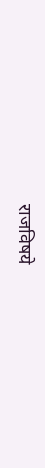राजविषये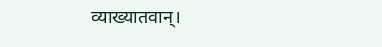व्याख्यातवान्।